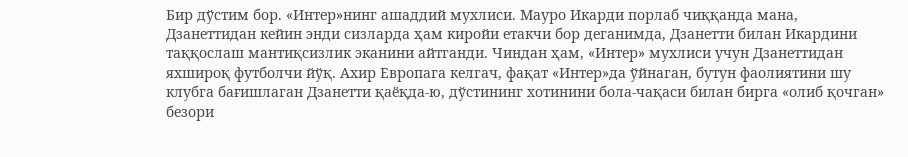Бир дўстим бор. «Интер»нинг ашаддий мухлиси. Мауро Икарди порлаб чиққанда мана, Дзанеттидан кейин энди сизларда ҳам киройи етакчи бор деганимда, Дзанетти билан Икардини таққослаш мантиқсизлик эканини айтганди. Чиндан ҳам, «Интер» мухлиси учун Дзанеттидан яхшироқ футболчи йўқ. Ахир Европага келгач, фақат «Интер»да ўйнаган, бутун фаолиятини шу клубга бағишлаган Дзанетти қаёқда-ю, дўстининг хотинини бола-чақаси билан бирга «олиб қочган» безори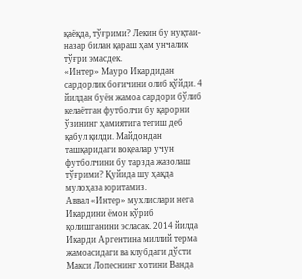қаёқда, тўғрими? Лекин бу нуқтаи-назар билан қараш ҳам унчалик тўғри эмасдек.
«Интер» Мауро Икардидан сардорлик боғичини олиб қўйди. 4 йилдан буён жамоа сардори бўлиб келаётган футболчи бу қарорни ўзининг ҳамиятига тегиш деб қабул қилди. Майдондан ташқаридаги воқеалар учун футболчини бу тарзда жазолаш тўғрими? Қуйида шу ҳақда мулоҳаза юритамиз.
Аввал «Интер» мухлислари нега Икардини ёмон кўриб қолишганини эсласак. 2014 йилда Икарди Аргентина миллий терма жамоасидаги ва клубдаги дўсти Макси Лопеснинг хотини Ванда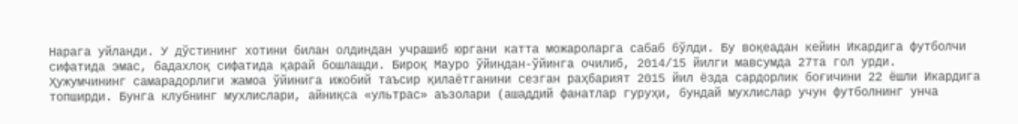Нарага уйланди. У дўстининг хотини билан олдиндан учрашиб юргани катта можароларга сабаб бўлди. Бу воқеадан кейин Икардига футболчи сифатида эмас, бадахлоқ сифатида қарай бошлашди. Бироқ Мауро ўйиндан-ўйинга очилиб, 2014/15 йилги мавсумда 27та гол урди.
Ҳужумчининг самарадорлиги жамоа ўйинига ижобий таъсир қилаётганини сезган раҳбарият 2015 йил ёзда сардорлик боғичини 22 ёшли Икардига топширди. Бунга клубнинг мухлислари, айниқса «ультрас» аъзолари (ашаддий фанатлар гуруҳи, бундай мухлислар учун футболнинг унча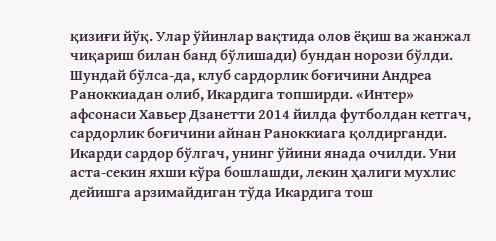қизиғи йўқ. Улар ўйинлар вақтида олов ёқиш ва жанжал чиқариш билан банд бўлишади) бундан норози бўлди. Шундай бўлса-да, клуб сардорлик боғичини Андреа Раноккиадан олиб, Икардига топширди. «Интер» афсонаси Хавьер Дзанетти 2014 йилда футболдан кетгач, сардорлик боғичини айнан Раноккиага қолдирганди.
Икарди сардор бўлгач, унинг ўйини янада очилди. Уни аста-секин яхши кўра бошлашди, лекин ҳалиги мухлис дейишга арзимайдиган тўда Икардига тош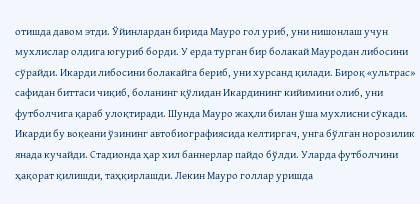отишда давом этди. Ўйинлардан бирида Мауро гол уриб, уни нишонлаш учун мухлислар олдига югуриб борди. У ерда турган бир болакай Мауродан либосини сўрайди. Икарди либосини болакайга бериб, уни хурсанд қилади. Бироқ «ультрас» сафидан биттаси чиқиб, боланинг қўлидан Икардининг кийимини олиб, уни футболчига қараб улоқтиради. Шунда Мауро жаҳли билан ўша мухлисни сўкади.
Икарди бу воқеани ўзининг автобиографиясида келтиргач, унга бўлган норозилик янада кучайди. Стадионда ҳар хил баннерлар пайдо бўлди. Уларда футболчини ҳақорат қилишди, таҳқирлашди. Лекин Мауро голлар уришда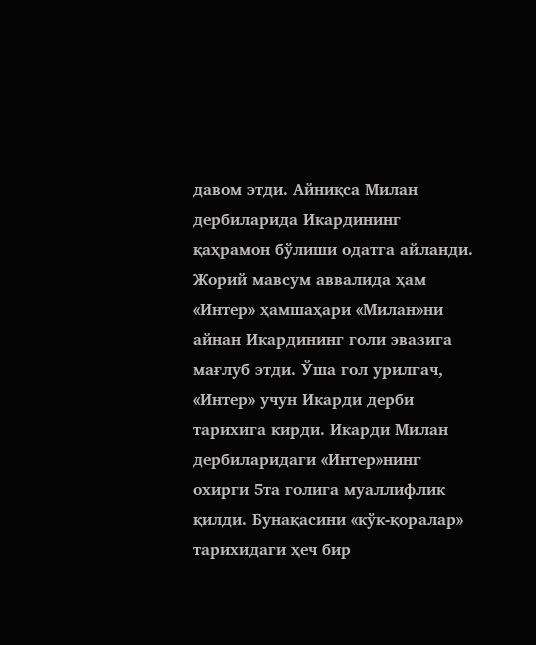давом этди. Айниқса Милан дербиларида Икардининг қаҳрамон бўлиши одатга айланди. Жорий мавсум аввалида ҳам «Интер» ҳамшаҳари «Милан»ни айнан Икардининг голи эвазига мағлуб этди. Ўша гол урилгач, «Интер» учун Икарди дерби тарихига кирди. Икарди Милан дербиларидаги «Интер»нинг охирги 5та голига муаллифлик қилди. Бунақасини «кўк-қоралар» тарихидаги ҳеч бир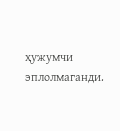ҳужумчи эплолмаганди.